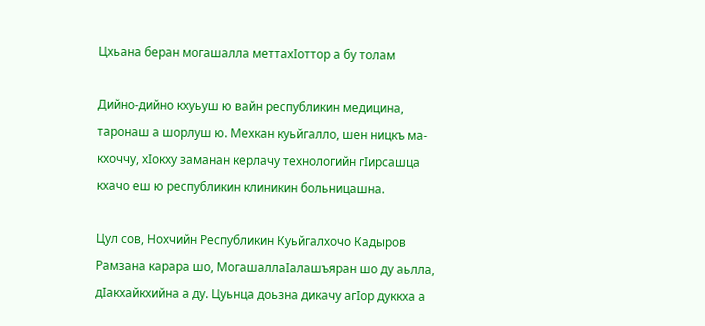Цхьана беран могашалла меттахIоттор а бу толам

Дийно-дийно кхуьуш ю вайн республикин медицина, таронаш а шорлуш ю. Мехкан куьйгалло, шен ницкъ ма-кхоччу, хIокху заманан керлачу технологийн гIирсашца кхачо еш ю республикин клиникин больницашна.

Цул сов, Нохчийн Республикин Куьйгалхочо Кадыров Рамзана карара шо, МогашаллаIалашъяран шо ду аьлла, дIакхайкхийна а ду. Цуьнца доьзна дикачу агIор дуккха а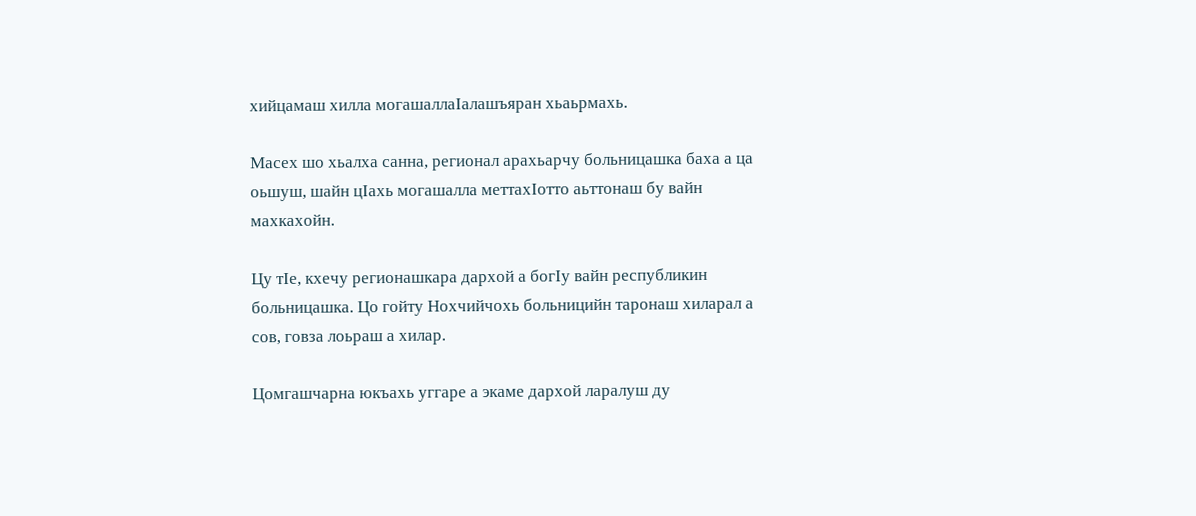хийцамаш хилла могашаллаIалашъяран хьаьрмахь.

Масех шо хьалха санна, регионал арахьарчу больницашка баха а ца оьшуш, шайн цIахь могашалла меттахIотто аьттонаш бу вайн махкахойн.

Цу тIе, кхечу регионашкара дархой а богIу вайн республикин больницашка. Цо гойту Нохчийчохь больницийн таронаш хиларал а сов, говза лоьраш а хилар.

Цомгашчарна юкъахь уггаре а экаме дархой ларалуш ду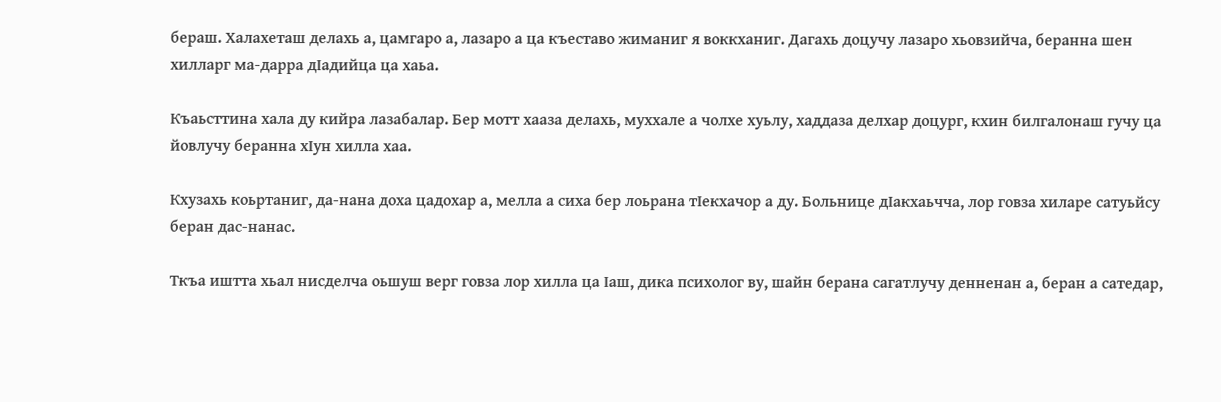бераш. Халахеташ делахь а, цамгаро а, лазаро а ца къеставо жиманиг я воккханиг. Дагахь доцучу лазаро хьовзийча, беранна шен хилларг ма-дарра дIадийца ца хаьа.

Къаьсттина хала ду кийра лазабалар. Бер мотт хааза делахь, муххале а чолхе хуьлу, хаддаза делхар доцург, кхин билгалонаш гучу ца йовлучу беранна хIун хилла хаа.

Кхузахь коьртаниг, да-нана доха цадохар а, мелла а сиха бер лоьрана тIекхачор а ду. Больнице дIакхаьчча, лор говза хиларе сатуьйсу беран дас-нанас.

Ткъа иштта хьал нисделча оьшуш верг говза лор хилла ца Iаш, дика психолог ву, шайн берана сагатлучу денненан а, беран а сатедар,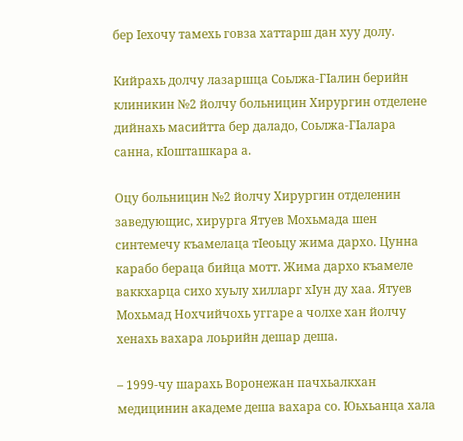бер Iехочу тамехь говза хаттарш дан хуу долу.

Кийрахь долчу лазаршца Соьлжа-ГIалин берийн клиникин №2 йолчу больницин Хирургин отделене дийнахь масийтта бер даладо, Соьлжа-ГIалара санна, кIошташкара а.

Оцу больницин №2 йолчу Хирургин отделенин заведующис, хирурга Ятуев Мохьмада шен синтемечу къамелаца тIеоьцу жима дархо. Цунна карабо бераца бийца мотт. Жима дархо къамеле ваккхарца сихо хуьлу хилларг хIун ду хаа. Ятуев Мохьмад Нохчийчохь уггаре а чолхе хан йолчу хенахь вахара лоьрийн дешар деша.

– 1999-чу шарахь Воронежан пачхьалкхан медицинин академе деша вахара со. Юьхьанца хала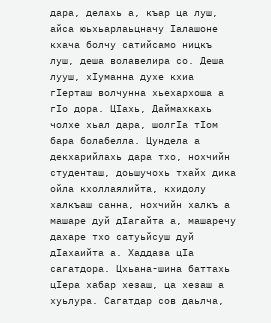дара, делахь а, къар ца луш, айса юьхьарлаьцначу Iалашоне кхача болчу сатийсамо ницкъ луш, деша волавелира со. Деша лууш, хIуманна духе кхиа гIерташ волчунна хьехархоша а гIо дора. ЦIахь, Даймахкахь чолхе хьал дара, шолгIа тIом бара болабелла. Цундела а декхарийлахь дара тхо, нохчийн студенташ, доьшучохь тхайх дика ойла кхоллаялийта, кхидолу халкъаш санна, нохчийн халкъ а машаре дуй дIагайта а, машаречу дахаре тхо сатуьйсуш дуй дIахаийта а. Хаддаза цIа сагатдора. Цхьана-шина баттахь цIера хабар хезаш, ца хезаш а хуьлура. Сагатдар сов даьлча,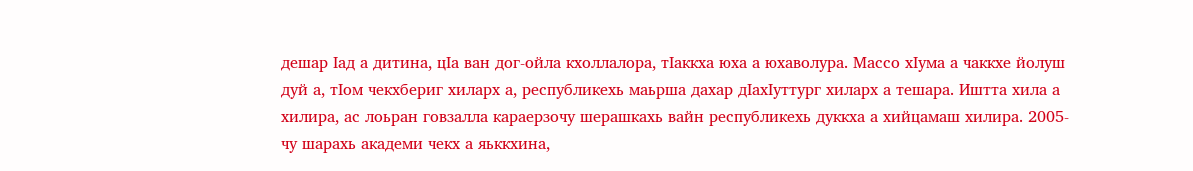дешар Iад а дитина, цIа ван дог-ойла кхоллалора, тIаккха юха а юхаволура. Массо хIума а чаккхе йолуш дуй а, тIом чекхбериг хиларх а, республикехь маьрша дахар дIахIуттург хиларх а тешара. Иштта хила а хилира, ас лоьран говзалла караерзочу шерашкахь вайн республикехь дуккха а хийцамаш хилира. 2005-чу шарахь академи чекх а яьккхина,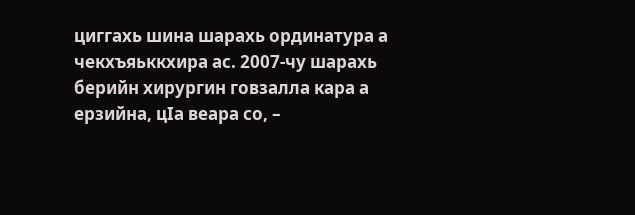циггахь шина шарахь ординатура а чекхъяьккхира ас. 2007-чу шарахь берийн хирургин говзалла кара а ерзийна, цIа веара со, –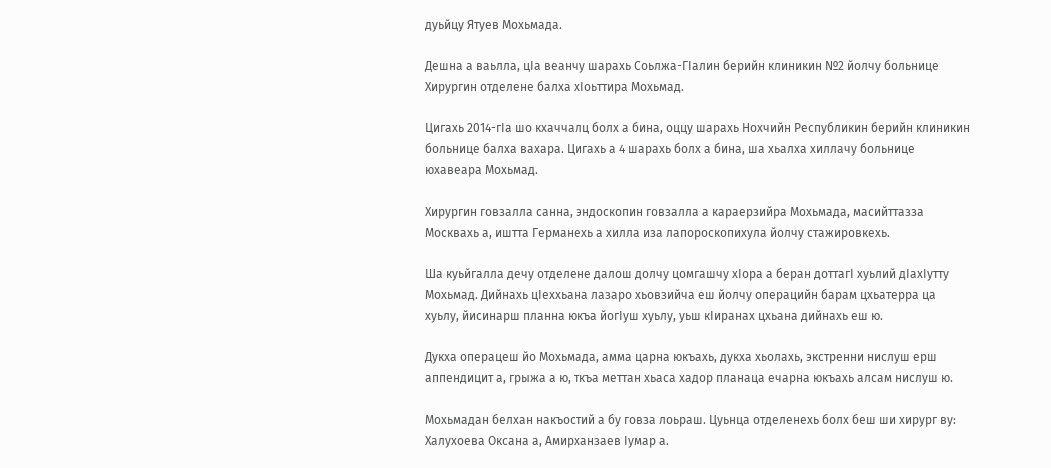дуьйцу Ятуев Мохьмада.

Дешна а ваьлла, цIа веанчу шарахь Соьлжа-ГIалин берийн клиникин №2 йолчу больнице Хирургин отделене балха хIоьттира Мохьмад.

Цигахь 2014-гIа шо кхаччалц болх а бина, оццу шарахь Нохчийн Республикин берийн клиникин больнице балха вахара. Цигахь а 4 шарахь болх а бина, ша хьалха хиллачу больнице юхавеара Мохьмад.

Хирургин говзалла санна, эндоскопин говзалла а караерзийра Мохьмада, масийттазза Москвахь а, иштта Германехь а хилла иза лапороскопихула йолчу стажировкехь.

Ша куьйгалла дечу отделене далош долчу цомгашчу хIора а беран доттагI хуьлий дIахIутту Мохьмад. Дийнахь цIеххьана лазаро хьовзийча еш йолчу операцийн барам цхьатерра ца хуьлу, йисинарш планна юкъа йогIуш хуьлу, уьш кIиранах цхьана дийнахь еш ю.

Дукха операцеш йо Мохьмада, амма царна юкъахь, дукха хьолахь, экстренни нислуш ерш аппендицит а, грыжа а ю, ткъа меттан хьаса хадор планаца ечарна юкъахь алсам нислуш ю.

Мохьмадан белхан накъостий а бу говза лоьраш. Цуьнца отделенехь болх беш ши хирург ву: Халухоева Оксана а, Амирханзаев Iумар а.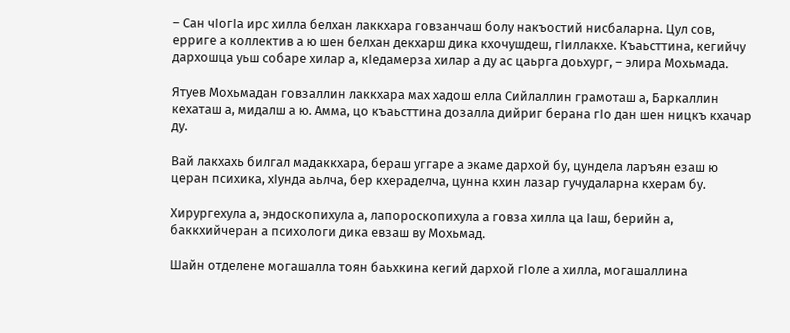– Сан чIогIа ирс хилла белхан лаккхара говзанчаш болу накъостий нисбаларна. Цул сов, ерриге а коллектив а ю шен белхан декхарш дика кхочушдеш, гIиллакхе. Къаьсттина, кегийчу дархошца уьш собаре хилар а, кIедамерза хилар а ду ас цаьрга доьхург, – элира Мохьмада.

Ятуев Мохьмадан говзаллин лаккхара мах хадош елла Сийлаллин грамоташ а, Баркаллин кехаташ а, мидалш а ю. Амма, цо къаьсттина дозалла дийриг берана гIо дан шен ницкъ кхачар ду.

Вай лакхахь билгал мадаккхара, бераш уггаре а экаме дархой бу, цундела ларъян езаш ю церан психика, хIунда аьлча, бер кхераделча, цунна кхин лазар гучудаларна кхерам бу.

Хирургехула а, эндоскопихула а, лапороскопихула а говза хилла ца Iаш, берийн а, баккхийчеран а психологи дика евзаш ву Мохьмад.

Шайн отделене могашалла тоян баьхкина кегий дархой гIоле а хилла, могашаллина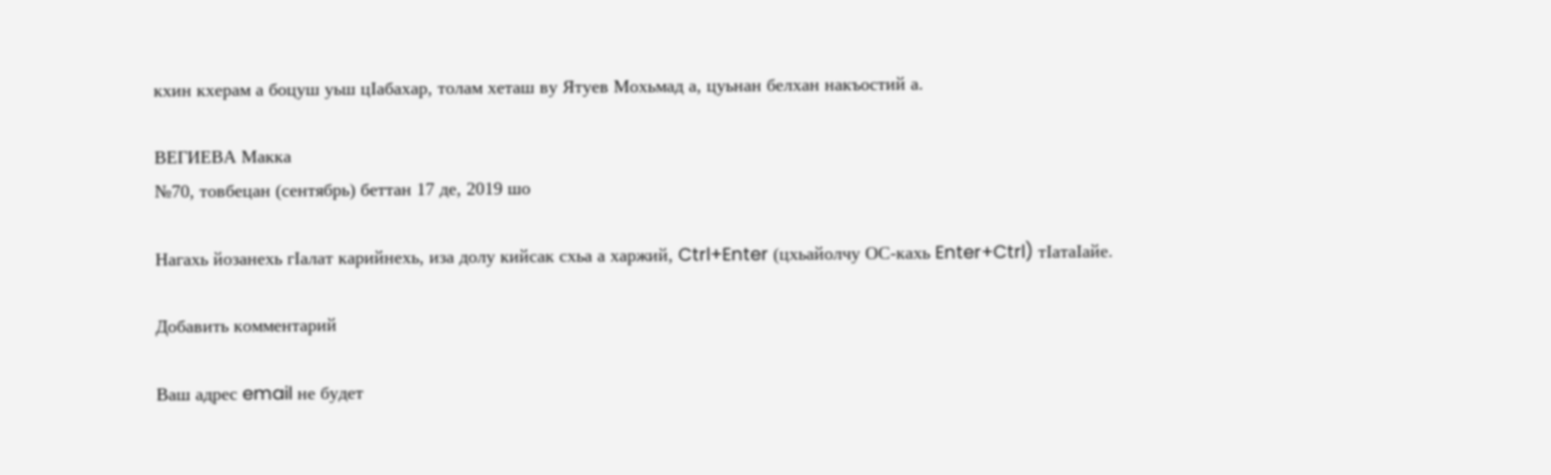кхин кхерам а боцуш уьш цIабахар, толам хеташ ву Ятуев Мохьмад а, цуьнан белхан накъостий а.

ВЕГИЕВА Макка
№70, товбецан (сентябрь) беттан 17 де, 2019 шо

Нагахь йозанехь гIалат карийнехь, иза долу кийсак схьа а харжий, Ctrl+Enter (цхьайолчу ОС-кахь Enter+Ctrl) тIатаIайе.

Добавить комментарий

Ваш адрес email не будет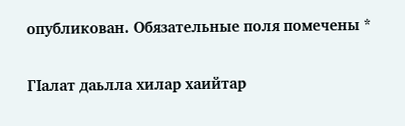опубликован. Обязательные поля помечены *

ГIалат даьлла хилар хаийтар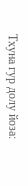Тхуна гур долу йоза: